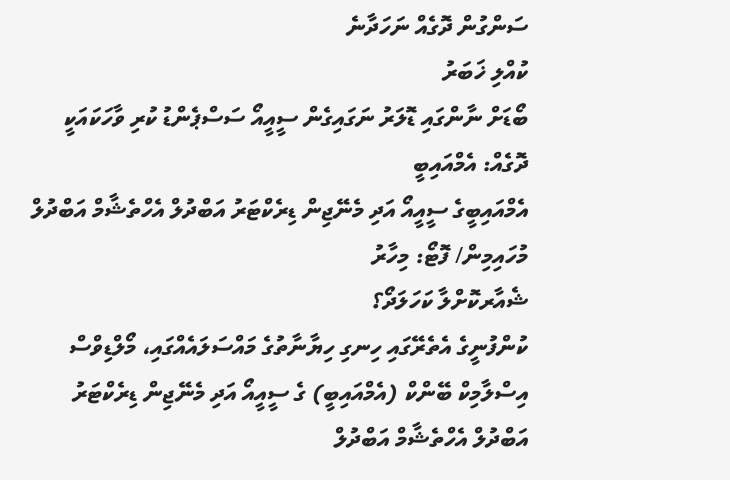ސަންގުން ދޮގެއް ނަހަދާނެ
ކުއްލި ޚަބަރު
ބޯޑަށް ނާންގައި ޑޮލަރު ނަގައިގެން ސީއީއޯ ސަސްޕެންޑު ކުރި ވާހަކައަކީ ދޮގެއް: އެމްއައިބީ
އެމްއައިބީގެ ސީއީއޯ އަދި މެނޭޖިން ޑިރެކްޓަރު އަބްދުލް އެހްތެޝާމް އަބްދުލް މުހައިމިން/ ފޮޓޯ: މިހާރު
ޝެއާރކޮށްލާ ކަހަލަދޯ؟
ކުންފުނީގެ އެތެރޭގައި ހިނގި ހިޔާނާތުގެ މައްސަލައެއްގައި، މޯލްޑިވްސް އިސްލާމިކް ބޭންކް (އެމްއައިބީ) ގެ ސީއީއޯ އަދި މެނޭޖިން ޑިރެކްޓަރު އަބްދުލް އެހްތެޝާމް އަބްދުލް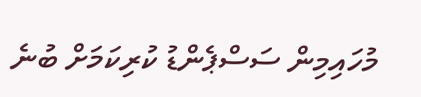މުހައިމިން ސަސްޕެންޑު ކުރިކަމަށް ބުނެ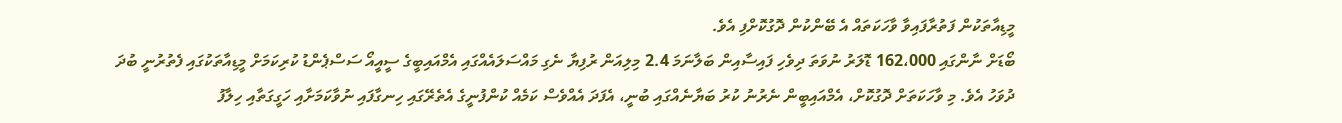މީޑިއާތަކުން ފަތުރާފައިވާ ވާހަކަތައް އެ ބޭންކުން ދޮގުކޮށްފި އެވެ.
ބޯޑަށް ނާންގައި 162،000 ޑޮލަރު ނުވަތަ ދިވެހި ފައިސާއިން ބަލާނަމަ 2.4 މިލިއަން ރުފިޔާ ނެގި މައްސަލައެއްގައި އެމްއައިބީގެ ސީއީއޯ ސަސްޕެންޑު ކުރިކަމަށް މީޑިއާތަކުގައި ފެތުރުނީ ބުދަ ދުވަހު އެވެ. މި ވާހަކަތަށް ދޮގުކޮށް، އެމްއައިބީން ނެރުނު ކުރު ބަޔާނެއްގައި ބުނީ، އެފަދަ އެއްވެސް ކަމެއް ކުންފުނީގެ އެތެރޭގައި ހިނގާފައި ނުވާކަމަށާއި ހަގީގަތާއި ހިލާފު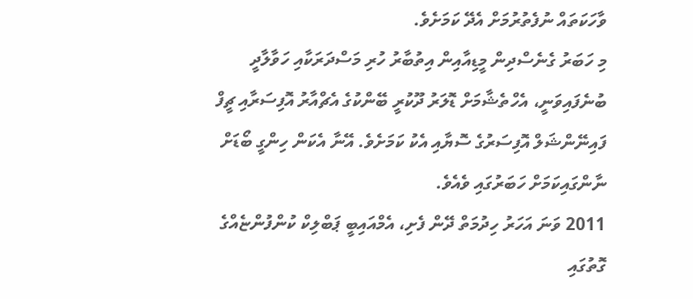ވާހަކަތައް ނުފެތުރުމަށް އެދޭ ކަމަށެވެ.
މި ހަބަރު ގެނެސްދިން މީޑިއާއިން އިތުބާރު ހުރި މަސްދަރަކާއި ހަވާލާދީ ބުނެފައިވަނީ، އެހްތެޝާމަށް ޑޮލަރު ދޫކުރީ ބޭންކުގެ އެޗްއާރު އޮފިސަރާއި ޗީފް ފައިނޭންޝަލް އޮފިސަރުގެ ސޮޔާއި އެކު ކަމަށެވެ. އޭނާ އެކަން ހިންގީ ބޯޑަށް ނާންގައިކަމަށް ހަބަރުގައި ވެއެވެ.
2011 ވަނަ އަހަރު ހިދުމަތް ދޭން ފެށި، އެމްއައިބީ ޕަބްލިކް ކުންފުންޏެއްގެ ގޮތުގައި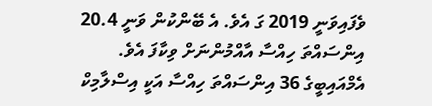ވެފައިވަނީ 2019 ގަ އެވެ. އެ ބޭންކުން ވަނީ 20.4 އިންސައްތަ ހިއްސާ އާއްމުންނަށް ވިކާފަ އެވެ.
އެމްއައިބީގެ 36 އިންސައްތަ ހިއްސާ އަކީ އިސްލާމިކް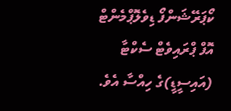ކޯޕަރޭޝަންފޯ ޑިވެލޮޕްމެންޓް އޮފް ޕްރައިވެޓް ސެކްޓާ (އައިސީޑީ)ގެ ހިއްސާ އެވެ.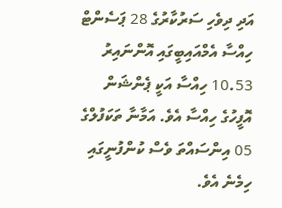އަދި ދިވެހި ސަރުކާރުގެ 28 ޕަސެންޓް ހިއްސާ އެމްއައިބީގައި އޮންނައިރު 10.53 ހިއްސާ އަކީ ޕެންޝަން އޮފީހުގެ ހިއްސާ އެވެ. އަމާނާ ތަކަފުލްގެ 05 އިންސައްތަ ވެސް ކުންފުނީގައި ހިމެނެ އެވެ.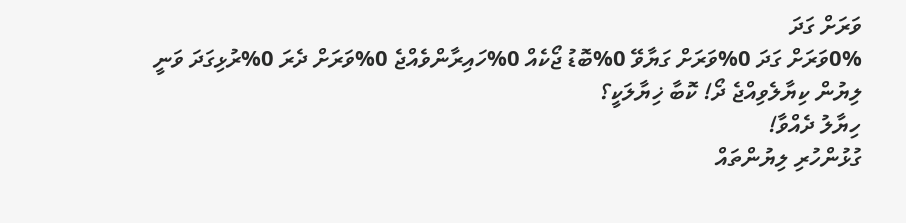ވަރަށް ގަދަ
0%ވަރަށް ގަދަ 0%ވަރަށް ގަޔާވޭ 0%ބޮޑު ޖޯކެއް 0%ހައިރާންވެއްޖެ 0%ވަރަށް ދެރަ 0%ރުޅިގަދަ ވަނީ
ލިޔުން ކިޔާލެވިއްޖެ ދޯ! ކޮބާ ޚިޔާލަކީ؟
ހިޔާލު ދެއްވާ!
ގުޅުންހުރި ލިޔުންތައް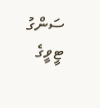ސަންގު ޓީވީގެ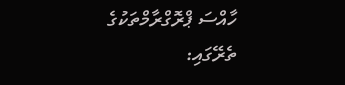ހާއްސަ ޕްރޮގްރާމްތަކުގެ ތެރޭގައި: